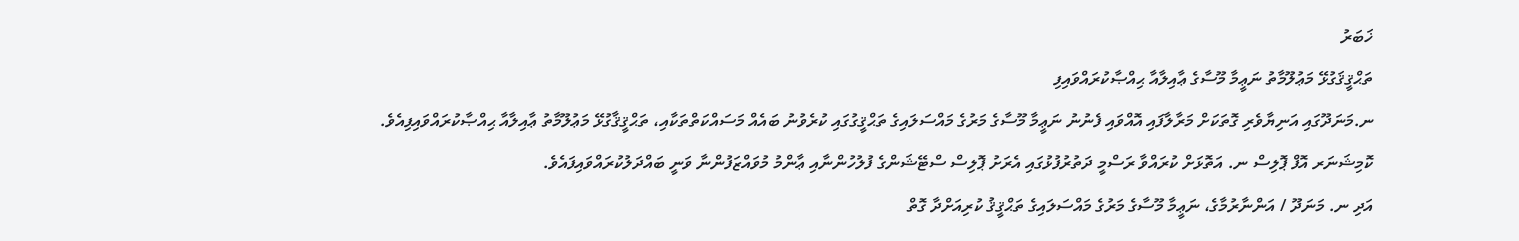ޚަބަރު
ތަޙްޤީޤަގުޅޭ މަޢުލޫމާތު ނަޢީމާ މޫސާގެ ޢާއިލާއާ ޙިއްޞާކުރައްވައިފި
ނ.މަނަދޫގައި އަނިޔާވެރި ގޮތަކަށް މަރާލާފައި އޮއްވައި ފެނުނު ނަޢީމާ މޫސާގެ މަރުގެ މައްސަލައިގެ ތަޙްޤީގުގައި ކުރެވުނު ބައެއް މަސައްކަތްތަކާއި، ތަޙްޤީޤާގުޅޭ މަޢުލޫމާތު ޢާއިލާއާ ޙިއްޞާކުރައްވައިފިއެވެ.
ކޮމިޝަނަރ އޮފް ޕޮލިސް ނ. އަތޮޅަށް ކުރައްވާ ރަސްމީ ދަތުރުފުޅުގައި އެރަށު ޕޮލިސް ސްޓޭޝަންގެ ފުލުހުންނާއި ޢާންމު މުވައްޒަފުންނާ ވަނީ ބައްދަލުކުރައްވައިފައެވެ.
އަދި ނ. މަނަދޫ / އަންނާރުމާގެ، ނަޢީމާ މޫސާގެ މަރުގެ މައްސަލައިގެ ތަޙްޤީޤު ކުރިއަށްދާ ގޮތް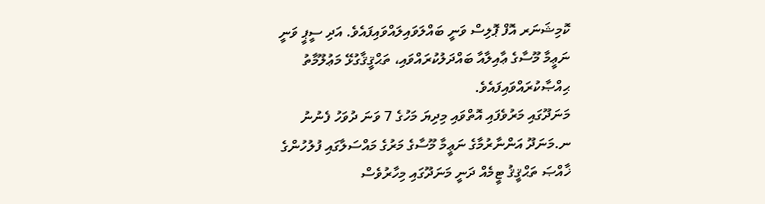ކޮމިޝަނަރ އޮފް ޕޮލިސް ވަނީ ބައްލަވައިލައްވައިފައެވެ. އަދި ސީޕީ ވަނީ ނަޢީމާ މޫސާގެ ޢާއިލާއާ ބައްދަލުކުރައްވައި، ތަޙްޤީޤާގުޅޭ މަޢުލޫމާތު ޙިއްޞާކުރައްވައިފައެވެ.
މަނަދޫގައި މަރުވެފައި އޮތްވައި މިދިޔަ މަހުގެ 7 ވަނަ ދުވަހު ފެނުނު ނ.މަނަދޫ އަންނާރުމާގެ ނަޢީމާ މޫސާގެ މަރުގެ މައްސަލާގައި ފުލުހުންގެ ޚާއްޞަ ތަޙްޤީޤު ޓީމެއް ދަނީ މަނަދޫގައި މިހާރުވެސް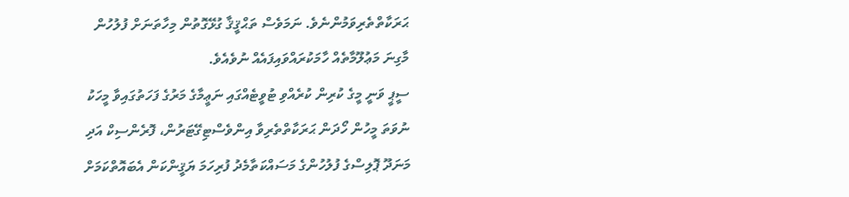ޙަރަކާތްތެރިވަމުންނެވެ. ނަމަވެސް ތަޙްޤީޤާ ގުޅޭގޮތުން މިހާތަނަށް ފުލުހުން މާގިނަ މަޢުލޫމާތެއް ހާމަކުރައްވައިފައެއް ނުވެއެވެ.
ސީޕީ ވަނީ މީގެ ކުރިން ކުރެއްވި ޓުވީޓެއްގައި ނަޢީމާގެ މަރުގެ ފަހަތުގައިވާ މީހަކު ނުވަތަ މީހުން ހޯދަން ޙަރަކާތްތެރިވާ އިންވެސްޓިގޭޓަރުން، ފޮރެންސިކް އަދި މަނަދޫ ޕޮލިސްގެ ފުލުހުންގެ މަސައްކަތާމެދު ފުރިހަމަ ޔަޤީންކަން އެބައޮތްކަމަށް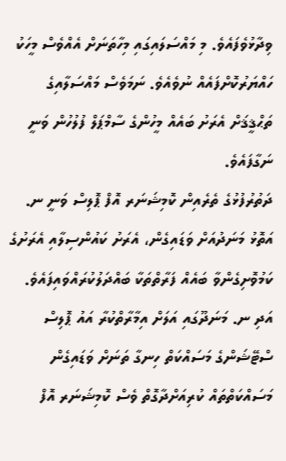ވިދާޅުވެފައެވެ. މި މައްސަލައިގައި މިހާތަނަށް އެއްވެސް މީހަކު ހައްޔަރުކޮށްފައެއް ނުވެއެވެ. ނަމަވެސް މައްސަލާއިގެ ތަޙްޤީޤަށް އެރަށު ބައެއް މީހުންގެ ސާމްޕަލް ފުލުހުން ވަނީ ނަގާފައެވެ.
ދަތުރުފުޅުގެ ތެރެއިން ކޮމިޝަނަރ އޮފް ޕޮލިސް ވަނީ ނ. އަތޮޅު މަނަދުއަށް ވަޑައިގެން، އެރަށު ކައުންސިލާއި އެރަށުގެ ކަމުވޮށިގެންވާ ބައެއް ފަރާތްތަކާ ބައްދަލުކުރައްވައިފައެވެ. އަދި ނ. މަނަދޫގައި އަލަށް އިމާރާތްކުރާ އައު ޕޮލިސް ސްޓޭޝަންގެ މަސައްކަތް ހިނގާ ތަނަށް ވަޑައިގެން މަސައްކަތްތައް ކުރިއަށްދާގޮތް ވެސް ކޮމިޝަނަރ އޮފް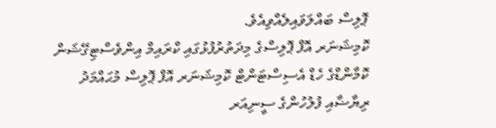ޕޮލިސް ބައްލަވައިލެއްވިއެވެ.
ކޮމިޝަނަރ އޮފް ޕޮލިސްގެ މިދަތުރުފުޅުގައި ކްރައިމް އިންވެސްޓިގޭޝަން ކޮމާންޑްގެ ހެޑް އެސިސްޓަންޓް ކޮމިޝަނަރ އޮފް ޕޮލިސް މުޙައްމަދު ރިޔާޟާއި ފުލުހުންގެ ސީނިއަރ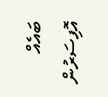ބައެއް އޮފިސަރުން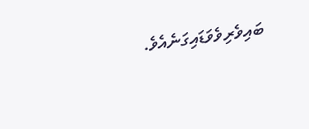ބައިވެރިވެވަޑައިގަނެއެވެ.